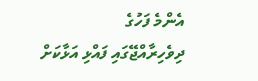އެންމެ ފަހުގެ
ދިވެހިރާއްޖޭގައި ފައްޅި އަޅާކަށް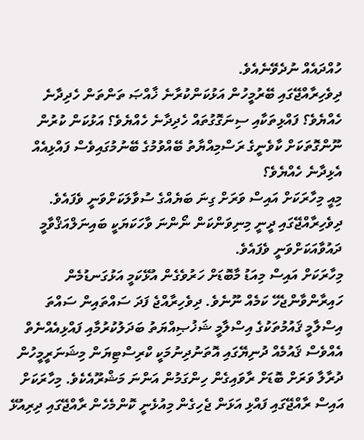ހުއްދައެއް ނުދެވޭނެއެވެ.
ދިވެހިރާއްޖޭގައި ބޭރުމީހުން އަޅުކަންކުރާނެ ޚާއްޞަ ތަންތަން ހެދިދާނެ ހެއްޔެވެ؟ ފައްޅިތަކާއި ސިނަގޮގުތައް ހެދިދާނެ ހެއްޔެވެ؟ އަޅުކަން ކުރުން ނޫންގޮތަކަށް ކާވެނީގެ ރަސްމިއްޔާތު ބޭއްވުމުގެ ބޭނުމުގައިވެސް ފައްޅިއެއް އެޅިދާނެ ހެއްޔެވެ؟
މިއީ މިހާރަކަށް އައިސް ވަރަށް ގިނަ ބަޔެއްގެ ސުވާލަކަށްވަނީ ވެފައެވެ. ދިވެހިރާއްޖޭގައި ދީނީ މިނިވަންކަން ނޯންނަ ވާހަކަޔަކީ ބައިނަލްއަޤްވާމީ ދައުވާއަކަށްވަނީ ވެފައެވެ.
މިހާރަކަށް އައިސް މިއަޑު މާބޮޑަށް ހަރުވެގެން އުޅޭކަމީ އަޅުގަނޑުމެން ހައިރާންވާންޖެހޭ ކަމެއް ނޫނެވެ. ދިވެހިރާއްޖެ ފަދަ ސައްތައިން ސައްތަ އިސްލާމީ ޤައުމުތަކުގެ އިސްލާމީ ޝަޚުޞިއްޔަތު ބަދަލުކުރުމާއި ފައްޅިއެއްނެތް އެއްވެސް ޤައުމެއް ދުނިޔޭގައި އޮތަނުދިނުމަކީ ކްރިސްޓިޔަން މިޝަނަރީމީހުން ދުރާލާ ވަރަށް ބޮޑަށް ރާވައިގެން ހިންގަމުން އަންނަ މަޝްރޫއެކެވެ. މިހާރަކަށް އައިސް ރާއްޖޭގައި ފައްޅި އަޅަން ޖެހިގެން މިއުޅެނީ ކޮންމެހެން ރާއްޖޭގައި ދިރިއުޅޭ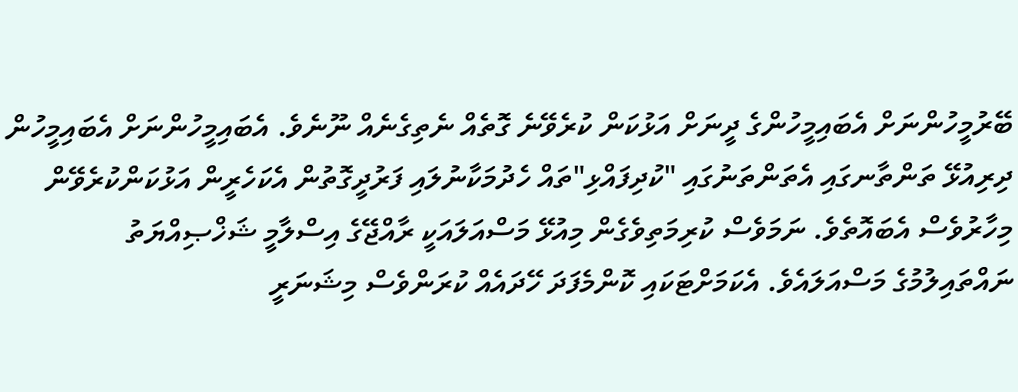ބޭރުމީހުންނަށް އެބައިމީހުންގެ ދީނަށް އަޅުކަން ކުރެވޭނެ ގޮތެއް ނެތިގެނެއް ނޫނެވެ. އެބައިމީހުންނަށް އެބައިމީހުން ދިރިއުޅޭ ތަންތާނގައި އެތަންތަނުގައި "ކުދިފައްޅި"ތައް ހެދުމަކާނުލައި ފަރުދީގޮތުން އެކަހެރީން އަޅުކަންކުރެވޭން މިހާރުވެސް އެބައޮތެވެ. ނަމަވެސް ކުރިމަތިވެގެން މިއުޅޭ މަސްއަލައަކީ ރާއްޖޭގެ އިސްލާމީ ޝަޚްޞިއްޔަތު ނައްތައިލުމުގެ މަސްއަލައެވެ. އެކަމަށްޓަކައި ކޮންމެފަދަ ހޭދައެއް ކުރަންވެސް މިޝަނަރީ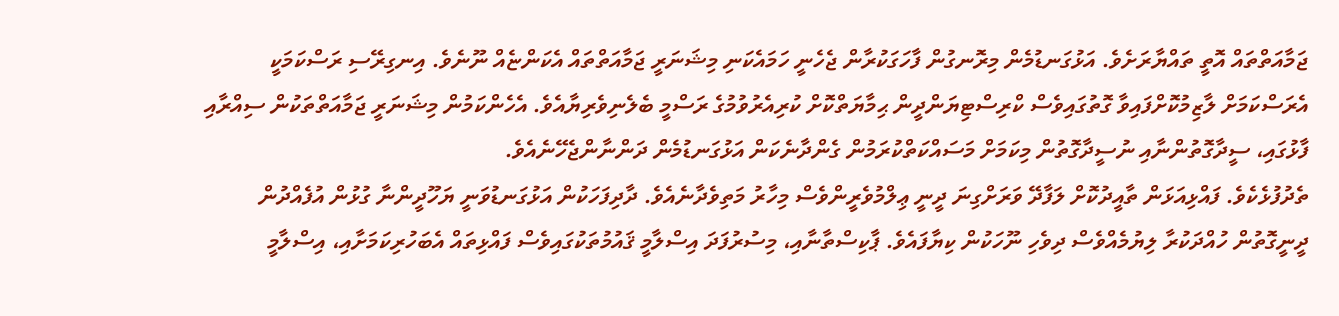ޖަމާއަތްތައް އޮތީ ތައްޔާރަށެވެ. އަޅުގަނޑުމެން މިރޮނގުން ފާހަގަކުރާން ޖެހެނީ ހަމައެކަނި މިޝަނަރީ ޖަމާއަތްތައް އެކަންޏެއް ނޫނެވެ. އިނގިރޭސި ރަސްކަމަކީ އެރަސްކަމަށް ލާޒިމުކޮށްފައިވާ ގޮތުގައިވެސް ކްރިސްޓިޔަންދީން ޙިމާޔަތްކޮށް ކުރިއެރުވުމުގެ ރަސްމީ ބެލެނިވެރިޔާއެވެ. އެހެންކަމުން މިޝަނަރީ ޖަމާއަތްތަކުން ސިއްރާއި ފާޅުގައި، ސީދާގޮތުންނާއި ނުސީދާގޮތުން މިކަމަށް މަސައްކަތްކުރަމުން ގެންދާނެކަން އަޅުގަނޑުމެން ދަންނާންޖެހޭނެއެވެ.
ތެދުފުޅެކެވެ. ފައްޅިއަޅަން ތާއީދުކޮށް ލަފާދޭ ވަރަށްގިނަ ދީނީ ޢިލްމުވެރީންވެސް މިހާރު މަތިވެދާނެއެވެ. ދާދިފަހަކުން އަޅުގަނޑުވަނީ ޔަހޫދީންނާ ގުޅުން އުފެއްދުން ދީނީގޮތުން ހުއްދަކުރާ ލިޔުމެއްވެސް ދިވެހި ނޫހަކުން ކިޔާފައެވެ. ޕާކިސްތާނާއި، މިސުރުފަދަ އިސްލާމީ ޤައުމުތަކުގައިވެސް ފައްޅިތައް އެބަހުރިކަމަށާއި، އިސްލާމީ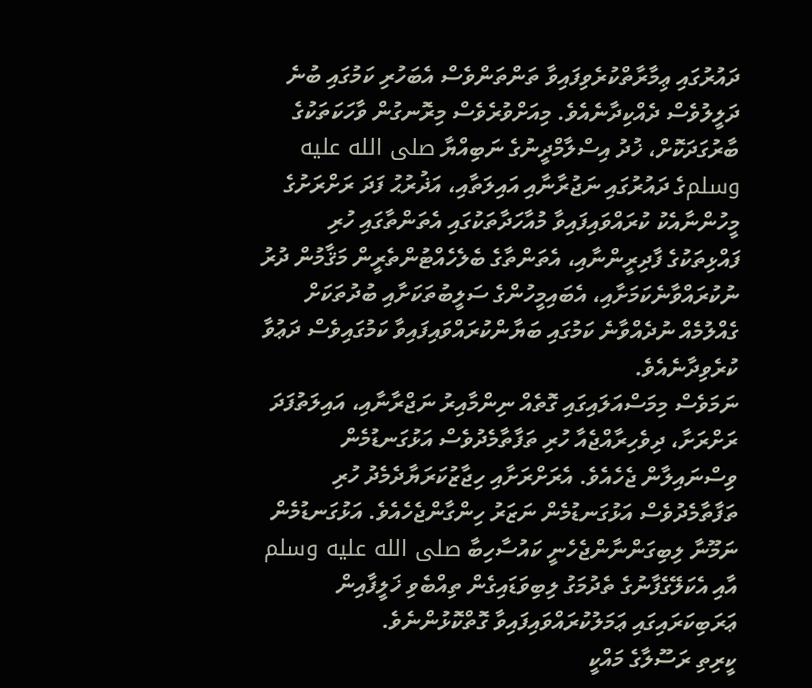ދައުރުގައި ޢިމާރާތްކުރެވިފައިވާ ތަންތަންވެސް އެބަހުރި ކަމުގައި ބުނެ ދަލީލުވެސް ދެއްކިދާނެއެވެ. މިއަށްވުރެވެސް މިރޮނގުން ވާހަކަތަކުގެ ބާރުގަދަކޮށް، ޚުދު އިސްލާމްދީނުގެ ނަބިއްޔާ صلى الله عليه وسلمގެ ދައުރުގައި ނަޖުރާނާއި އައިލަތާއި، އަޛުރުޙު ފަދަ ރަށްރަށުގެ މީހުންނާއެކު ކުރައްވައިފައިވާ މުއާހަދާތަކުގައި އެތަންތާގައި ހުރި ފައްޅިތަކުގެ ފާދިރީންނާއި، އެތަންތާގެ ބެލެހެއްޓުންތެރީން މަޤާމުން ދުރު ނުކުރައްވާނެކަމަށާއި، އެބައިމީހުންގެ ސަލީބުތަކަށާއި ބުދުތަކަށް ގެއްލުމެއް ނުދެއްވާނެ ކަމުގައި ބަޔާންކުރައްވައިފައިވާ ކަމުގައިވެސް ދަޢުވާ ކުރެވިދާނެއެވެ.
ނަމަވެސް މިމަސްއަލައިގައި ގޮތެއް ނިންމާއިރު ނަޖްރާނާއި، އައިލަތުފަދަ ރަށްރަށާ، ދިވެހިރާއްޖެއާ ހުރި ތަފާތާމެދުވެސް އަޅުގަނޑުމެން ވިސްނައިލާން ޖެހެއެވެ. އެރަށްރަށާއި ހިޖާޒުކަރަޔާދެމެދު ހުރި ތަފާތާމެދުވެސް އަޅުގަނޑުމެން ނަޒަރު ހިންގާންޖެހެއެވެ. އަޅުގަނޑުމެން ނަމޫނާ ލިބިގަންނާންޖެހެނީ ކައުސާހިބާ صلى الله عليه وسلم އާއި އެކަލޭގެފާނުގެ ތެދުމަގު ލިބިވަޑައިގެން ތިއްބެވި ޚަލީފާއިން ޢަރަބިކަރައިގައި ޢަމަލުކުރައްވައިފައިވާ ގޮތްކޮޅުންނެވެ.
ކީރިތި ރަސޫލާގެ މައްކީ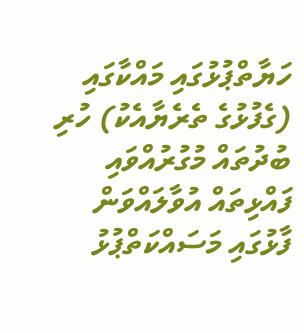ހަޔާތްޕުޅުގައި މައްކާގައި (ގެފުޅުގެ ތެރެޔާއެކު) ހުރި ބުދުތައް މުގުރުއްވައި ފައްޅިތައް އުވާލައްވަން ފާޅުގައި މަސައްކަތްޕުޅު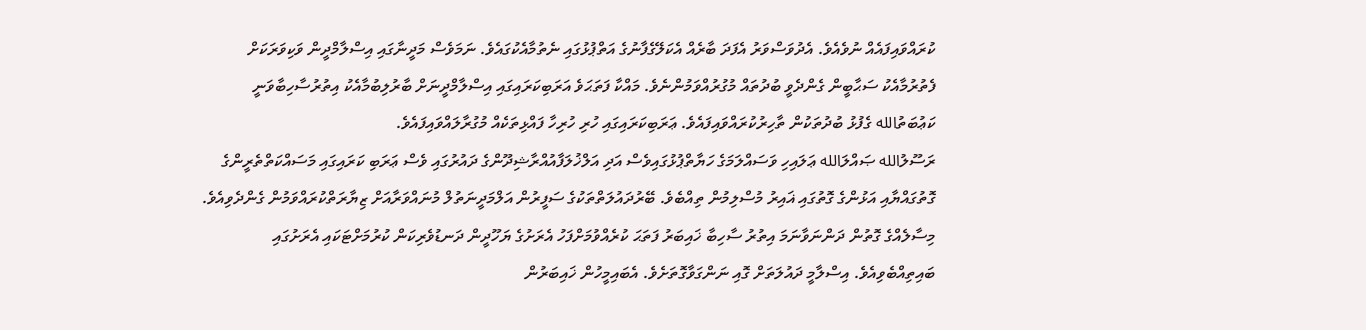ކުރައްވައިފައެއް ނުވެއެވެ. އެދުވަސްވަރު އެފަދަ ބާރެއް އެކަލޭގެފާނުގެ އަތްޕުޅުގައި ނެތުމާއެކުގައެވެ. ނަމަވެސް މަދީނާގައި އިސްލާމްދީން ވަކިވަރަކަށް ފެތުރުމާއެކު ސަޙާބީން ގެންދެވީ ބުދުތައް މުގުރުއްވަމުންނެވެ. މައްކާ ފަތަޙަވެ އަރަބިކަރައިގައި އިސްލާމްދީނަށް ބާރުލިބުމާއެކު އިތުރުސާހިބާވަނީ ކަޢުބަތުالله ގެފުޅު ބުދުތަކުން ތާހިރުކުރައްވައިފައެވެ. ޢަރަބިކަރައިގައި ހުރި ހުރިހާ ފައްޅިތަކެއް މުގުރާލައްވައިފައެވެ.
ރަސޫލުالله ޞައްލަالله ޢަލައިހި ވަސައްލަމަގެ ހަޔާތްޕުޅުގައިވެސް އަދި އަލްޚުލަފާއުއްރާޝިދޫންގެ ދައުރުގައި ވެސް ޢަރަބި ކަރައިގައި މަސައްކަތްތެރީންގެ ގޮތުގައްޔާއި އަޅުންގެ ގޮތުގައި ޣައިރު މުސްލިމުން ތިއްބެވެ. ބޭރުދައުލަތްތަކުގެ ސަފީރުން އަލްމަދީނަތުލް މުނައްވަރާއަށް ޒިޔާރަތްކުރައްވަމުން ގެންދެވިއެވެ.
މިސާލެއްގެ ގޮތުން ދަންނަވާނަމަ އިތުރު ސާހިބާ ޚައިބަރު ފަތަޙަ ކުރެއްވުމަށްފަހު އެރަށުގެ ޔަހޫދީން ދަނޑުވެރިކަން ކުރުމަށްޓަކައި އެރަށުގައި ބައިތިއްބެވިއެވެ. އިސްލާމީ ދައުލަތަށް ގޮއި ނަންގަވާގޮތަށެވެ. އެބައިމީހުން ޚައިބަރުން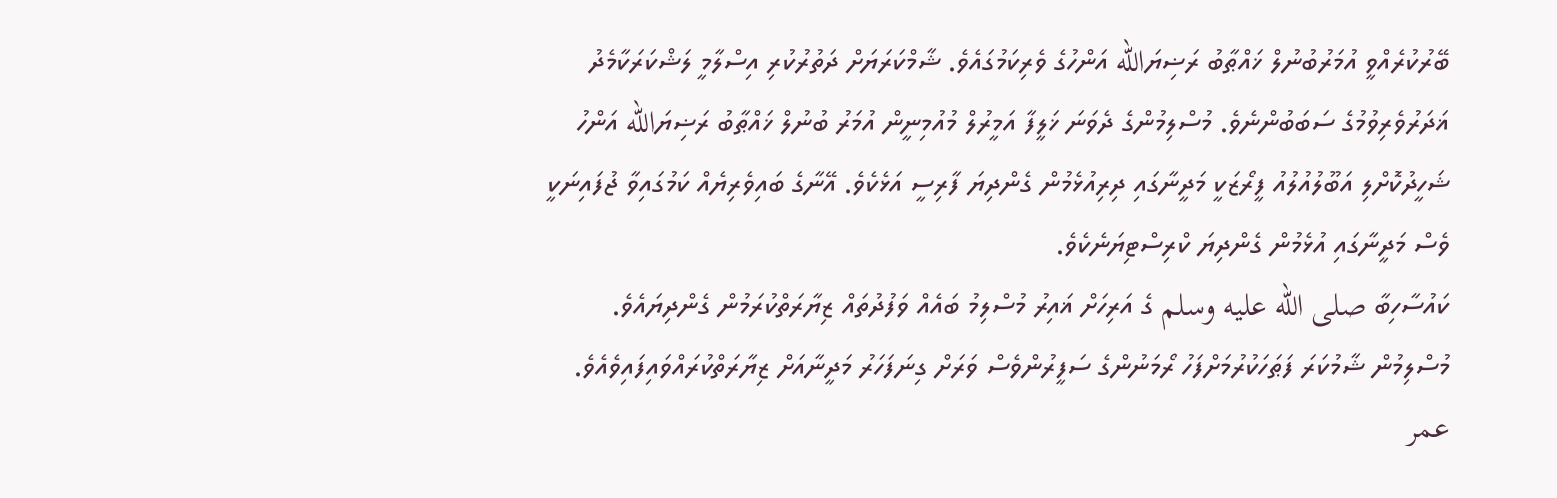ބޭރުކުރެއްވީ އުމަރުބުނުލް ޚައްޠާބު ރަޟިޔަالله އަންހުގެ ވެރިކަމުގައެވެ. ޝާމްކަރަޔަށް ދަތުރުކުރި އިސްލާމީ ލަޝްކަރަކާމެދު ޣަދަރުވެރިވުމުގެ ސަބަބުންނެވެ. މުސްލިމުންގެ ދެވަނަ ޚަލީފާ އަމީރުލް މުއުމިނީން އުމަރު ބުނުލް ޚައްޠާބު ރަޟިޔަالله އަންހު ޝަހީދުކޮށްލި އަބޫލުއުލުއު ފީރޯޒަކީ މަދީނާގައި ދިރިއުޅެމުން ގެންދިޔަ ފާރިސީ އަޅެކެވެ. އޭނާގެ ބައިވެރިޔެއް ކަމުގައިވާ ޖުފައިނަކީ ވެސް މަދީނާގައި އުޅެމުން ގެންދިޔަ ކްރިސްޓިޔަނެކެވެ.
ކައުސާހިބާ صلى الله عليه وسلم ގެ އަރިހަށް ޣައިރު މުސްލިމު ބައެއް ވަފުދުތައް ޒިޔާރަތްކުރަމުން ގެންދިޔައެވެ. މުސްލިމުން ޝާމުކަރަ ފަޠަހަކުރުމަށްފަހު ރޯމަނުންގެ ސަފީރުންވެސް ވަރަށް ގިނަފަހަރު މަދީނާއަށް ޒިޔާރަތްކުރައްވައިފައިވެއެވެ. عمر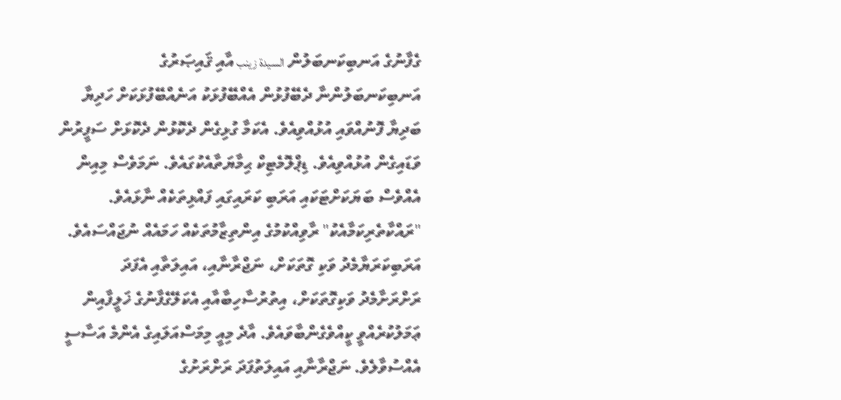ގެފާނުގެ އަނބިކަނބަލުން السيدة زينب އާއި ޤައިޞަރުގެ އަނބިކަނބަލުންނާ ދެބޭފުޅުން އެއްބޭފުޅަކު އަނެއްބޭފުޅަކަށް ހަދިޔާ ބަދިޔާ ފޮނުއްވައި އުޅުއްވިއެވެ. އެކަމާ ގުޅިގެން ދެކޮޅުން ދެކޮޅަށް ސަފީރުން ވަޑައިގެން އުޅުއްވިއެވެ. ޑިޕްލޮމެޓިކް ޙިމާޔަތާއެކުގައެވެ. ނަމަވެސް މިއިން އެއްވެސް ބަޔަކަށްޓަކައި އަރަބި ކަރައިގައި ފައްޅިތަކެއް ނާޅައެވެ. "ރައްކާތެރިކަމާއެކު" ރާވިއްކުމުގެ އިންތިޒާމުތަކެއް ހަމައެއް ނުޖައްސައެވެ.
އަރަބިކަރަޔާމެދު ވަކި ގޮތަކަށް، ނަޖްރާނާއި، އައިލަތާއި އެފަދަ ރަށްރަށާމެދު ވަކިގޮތަކަށް، އިތުރުސާހިބާއާއި އެކަލޭގެފާނުގެ ޚަލީފާއިން ޢަމަލުކުރެއްވީ ކީއްވެގެންބާވައެވެ. އާދެ މިއީ މިމަސްއަލައިގެ އެންމެ އަސާސީ އެއްސުވާލެވެ. ނަޖްރާނާއި އައިލަތުފަދަ ރަށްރަށުގެ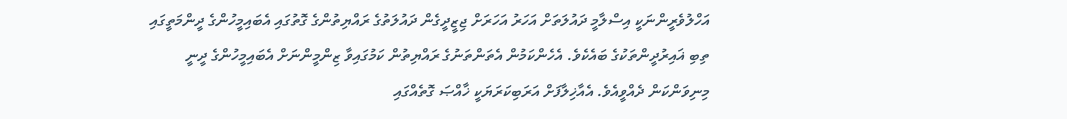އަހްލުވެރީންނަކީ އިސްލާމީ ދައުލަތަށް އަހަރު އަހަރަށް ޖިޒީދީގެން ދައުލަތުގެ ރައްޔިތުންގެ ގޮތުގައި އެބައިމީހުންގެ ދީންމަތީގައި ތިބި ޣައިރުދީންތަކުގެ ބައެކެވެ. އެހެންކަމުން އެތަންތަނުގެ ރައްޔިތުން ކަމުގައިވާ ޒިންމީންނަށް އެބައިމީހުންގެ ދީނީ މިނިވަންކަން ދެއްވީއެވެ. އެއާޚިލާފަށް އަރަބިކަރަޔަކީ ޚާއްޞަ ގޮތެއްގައި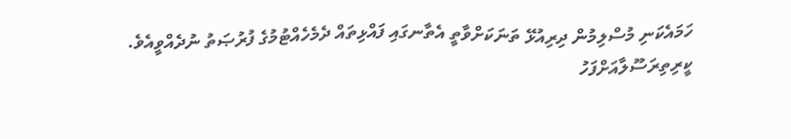ހަމައެކަނި މުސްލިމުން ދިރިއުޅޭ ތަނަކަށްވާތީ އެތާނގައި ފައްޅިތައް ދެމެހެއްޓުމުގެ ފުރުޞަތު ނުދެއްވީއެވެ.
ކީރިތިރަސޫލާއަށްފަހު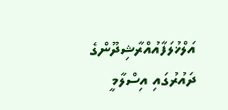އަލްޚުލަފާއުއްރާޝިދޫންގެ ދައުރުގައި އިސްލާމީ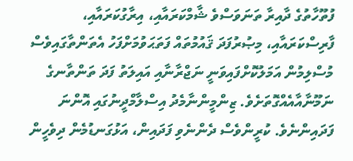ފުތޫހާތުގެ ދާއިރާ ތަނަވަސްވެ ޝާމްކަރައާއި، އިރާގުކަރައާއި، ފާރިސްކަރައާއި، މިޞުރުފަދަ ޤައުމުތައް ފަތަޙަވުމަށްފަހު އެތަންތާގައިވެސް މުސްލިމުން އަމަލުކޮށްފައިވަނީ ނަޖްރާނާއި އައިލަތު ފަދަ ތަންތާނގެ ނަމޫނާއާއެއްގޮތަށެވެ. ޒިންމީންނާމެދު އިސްލާމްދީނުގައި އޮންނަ ފަދައިންނެވެ. ކުރީންވެސް ދެންނެވި ފަދައިން، އަޅުގަނޑުމެން ދިވެހީން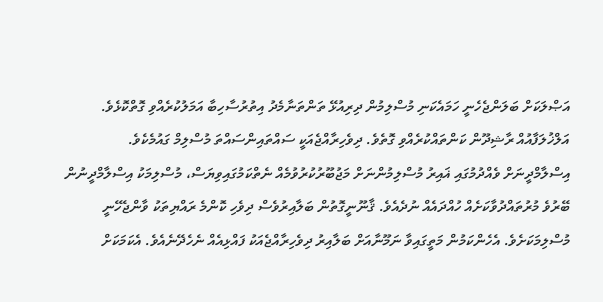އަޞްލަކަށް ބަލަންޖެހެނީ ހަމައެކަނި މުސްލިމުން ދިރިއުޅޭ ތަންތަނާމެދު އިތުރުސާހިބާ އަމަލުކުރެއްވި ގޮތްކޮޅެވެ. އަލްޚުލަފާއުއް ރާޝިދޫން ކަންތައްކުރެއްވި ގޮތެވެ. ދިވެހިރާއްޖެއަކީ ސައްތައިންސައްތަ މުސްލިމް ގައުމެކެވެ. އިސްލާމްދީނަށް ވެއްދުމުގައި ޣައިރު މުސްލިމުންނަށް މަޖުބޫރުކުރުވުމެއް ނެތްކަމުގައިވިޔަސް، މުސްލިމަކު އިސްލާމްދީނުން ބޭރުވެ މުރުތައްދުވާކަށެއް ހުއްދައެއް ނުދެއެވެ. ޤާނޫނީގޮތުން ބަލާއިރުވެސް ދިވެހި ކޮންމެ ރައްޔިތަކު ވާންޖެހޭނީ މުސްލިމަކަށެވެ. އެހެންކަމުން މަތީގައިވާ ނަމޫނާއަށް ބަލާއިރު ދިވެހިރާއްޖެއަކު ފައްޅިއެއް ނެހެދޭނެއެވެ. އެކަމަކަށް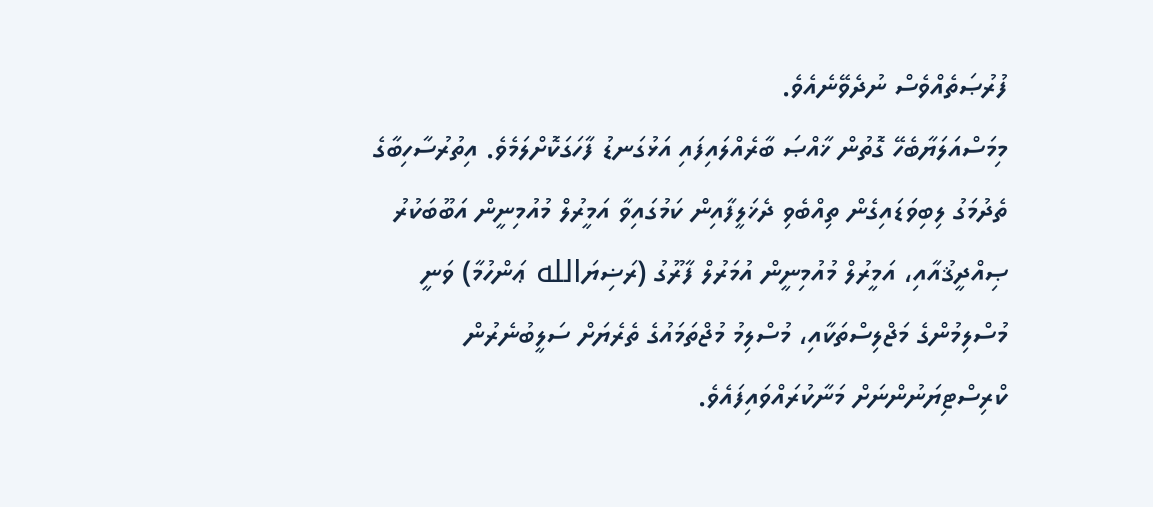ފުރުޞަތެއްވެސް ނުދެވޭނެއެވެ.
މިމަސްއަލަޔާބެހޭ ގޮތުން ޚާއްޞަ ބާރެއްލައިފައި އަޅުގަނޑު ފާހަގަކޮށްލަމެވެ. އިތުރުސާހިބާގެ ތެދުމަގު ލިބިވަޑައިގެން ތިއްބެވި ދެޚަލީފާއިން ކަމުގައިވާ އަމީރުލް މުއުމިނީން އަބޫބަކުރު ޞިއްދީޤުއާއި، އަމީރުލް މުއުމިނީން އުމަރުލް ފާރޫގު (ރަޟިޔަالله ޢަންހުމާ) ވަނީ މުސްލިމުންގެ މަޖްލިސްތަކާއި، މުސްލިމު މުޖްތަމައުގެ ތެރެޔަށް ސަލީބުނެރުން ކްރިސްޓިޔަނުންނަށް މަނާކުރައްވައިފައެވެ.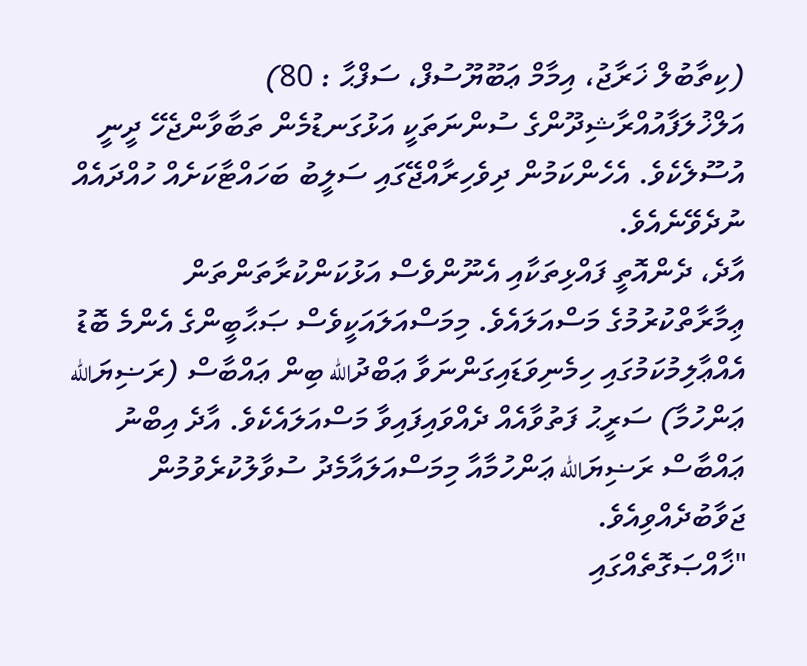(ކިތާބުލް ޚަރާޖު، އިމާމް ޢަބޫޔޫސުފް، ސަފްޙާ : 80)
އަލްޚުލަފާއުއްރާޝިދޫންގެ ސުންނަތަކީ އަޅުގަނޑުމެން ތަބާވާންޖެހޭ ދީނީ އުސޫލެކެވެ. އެހެންކަމުން ދިވެހިރާއްޖޭގައި ސަލީބު ބަހައްޓާކަށެއް ހުއްދައެއް ނުދެވޭނެއެވެ.
އާދެ، ދެންއޮތީ ފައްޅިތަކާއި އެނޫންވެސް އަޅުކަންކުރާތަންތަން ޢިމާރާތްކުރުމުގެ މަސްއަލައެވެ. މިމަސްއަލައަކީވެސް ޞަޙާބީންގެ އެންމެ ބޮޑު އެއްޢާލިމުކަމުގައި ހިމެނިވަޑައިގަންނަވާ ޢަބްދުالله ބިން ޢައްބާސް (ރަޟިޔަالله ޢަންހުމާ) ސަރީޙު ފަތުވާއެއް ދެއްވައިފައިވާ މަސްއަލައެކެވެ. އާދެ އިބްނު ޢައްބާސް ރަޟިޔަالله ޢަންހުމާއާ މިމަސްއަލައާމެދު ސުވާލުކުރެވުމުން ޖަވާބުދެއްވިއެވެ.
"ޚާއްޞަގޮތެއްގައި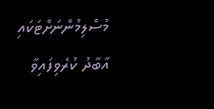މުސްލިމުންނަށްޓަކައި އާބާދު ކުރެވިފައިވާ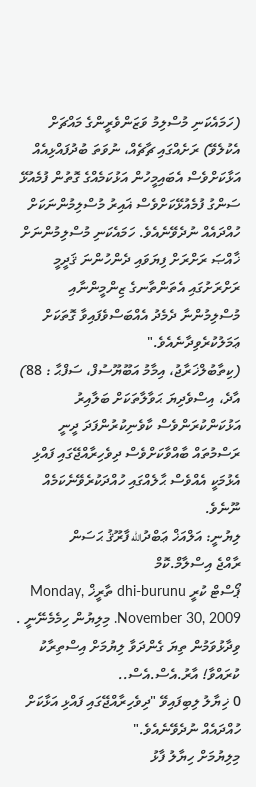(ހަމައެކަނި މުސްލިމު ވަޒަންވެރީންގެ މައްޗަށް އެކުލެވޭ) ރަށެއްގައި ޗާޗެއް، ނުވަތަ ބުދުފައްޅިއެއް އަޅާކަށްވެސް އެބައިމީހުން އަޅުކަމެއްގެ ގޮތުން ފުމެއުޅޭ ސަންގު ފުމެއުޅޭކަށްވެސް ޣައިރު މުސްލިމުންނަކަށް ހުއްދައެއް ނުދެވޭނެއެވެ. ހަމައެކަނި މުސްލިމުންނަށް ޚާއްޞަ ރަށްރަށް ފިޔަވައި ދެންހުންނަ ޤަދީމީ ރަށްރަށުގައި އެތަންތާނގެ ޒިންމީންނާއި މުސްލިމުންނާ ދެމެދު އެއްބަސްވެފައިވާ ގޮތަކަށް ޢަމަލުކުރެވިދާނެއެވެ."
(ކިތާބުލްޚަރާޖު، އިމާމު އަބޫޔޫސުފް، ސަފްޙާ : 88)
އާދެ، އިސްވެދިޔަ ޙަވާލާތަކަށް ބަލާއިރު އަޅުކަންކުރަންވެސް ކާވެނިކުރުންފަދަ ދީނީ ރަސްމުތައް ބާއްވާކަށްވެސް ދިވެހިރާއްޖޭގައި ފައްޅި އެޅުމަކީ އެއްވެސް ޙާލެއްގައި ހުއްދަކުރެވޭނެކަމެއް ނޫނެވެ.
ލިޔުނީ: އަލްއަޚް ޢަބްދުالله ފާރޫޤު ޙަސަން
ރާއްޖެ އިސްލާމް.ކޮމް
ޕޯސްޓް ކުރީ dhi-burunu ތާރީޚް Monday, November 30, 2009. މިލިޔުން ހިމެމެނޭނީ . ވިދާޅުވަމުން ތިޔަ ގެންދަވާ ލިޔުމަށް އިސްތިރާކު ކުރައްވާ! އާރު.އެސް.އެސް..
0 ޚިޔާލު ލިބިފައިވޭ "ދިވެހިރާއްޖޭގައި ފައްޅި އަޅާކަށް ހުއްދައެއް ނުދެވޭނެއެވެ."
މިލިޔުމަށް ހިޔާލު ފާޅު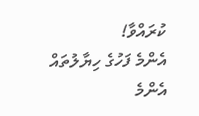ކުރައްވާ!
އެންމެ ފަހުގެ ހިޔާލުތައް
އެންމެ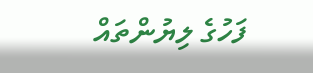ފަހުގެ ލިޔުންތައް